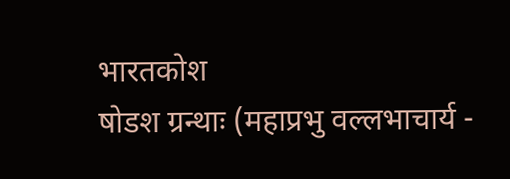भारतकोश
षोडश ग्रन्थाः (महाप्रभु वल्लभाचार्य -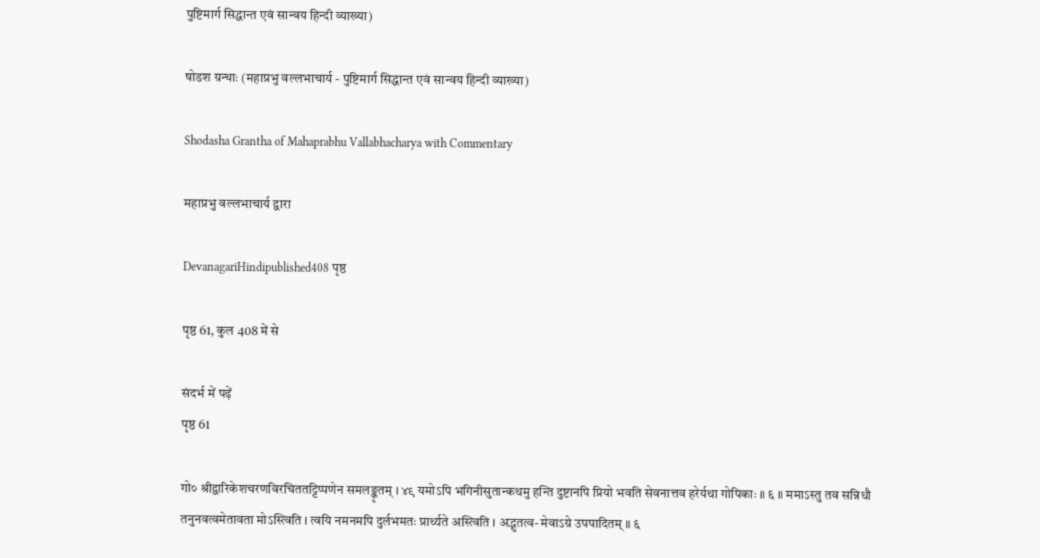पुष्टिमार्ग सिद्धान्त एवं सान्वय हिन्दी व्याख्या)

षोडश ग्रन्थाः (महाप्रभु वल्लभाचार्य - पुष्टिमार्ग सिद्धान्त एवं सान्वय हिन्दी व्याख्या)

Shodasha Grantha of Mahaprabhu Vallabhacharya with Commentary

महाप्रभु वल्लभाचार्य द्वारा

DevanagariHindipublished408 पृष्ठ

पृष्ठ 61, कुल 408 में से

संदर्भ में पढ़ें
पृष्ठ 61

गो० श्रीद्वारिकेशचरणविरचिततट्टिप्पणेन समलङ्कृतम् । ४९ यमोऽपि भगिनीसुतान्कथमु हन्ति दुष्टानपि प्रियो भवति सेवनात्तव हरेर्यथा गोपिकाः ॥ ६ ॥ ममाऽस्तु तव सन्निधौ तनुनवत्वमेतावता मोऽस्त्विति । त्वयि नमनमपि दुर्लभमतः प्रार्थ्यते अस्त्विति । अद्भुतत्व- मेवाऽग्रे उपपादितम् ॥ ६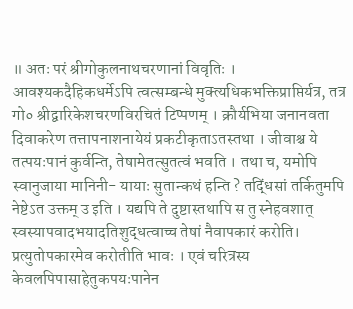॥ अतः परं श्रीगोकुलनाथचरणानां विवृतिः । आवश्यकदैहिकधर्मेऽपि त्वत्सम्बन्धे मुक्त्यधिकभक्तिप्राप्तिर्यत्र, तत्र गो० श्रीद्वारिकेशचरणविरचितं टिप्पणम् । क्रौर्यभिया जनानवता दिवाकरेण तत्तापनाशनायेयं प्रकटीकृताऽतस्तथा । जीवाश्च ये तत्पयःपानं कुर्वन्ति, तेषामेतत्सुतत्वं भवति । तथा च, यमोपि स्वानुजाया मानिनी- यायाः सुतान्कथं हन्ति ? तद्धिंसां तर्कितुमपि नेष्टेऽत उक्तम् उ इति । यद्यपि ते दुष्टास्तथापि स तु स्नेहवशात् स्वस्यापवादभयादतिशुद्धत्वाच्च तेषां नैवापकारं करोति। प्रत्युतोपकारमेव करोतीति भावः । एवं चरित्रस्य केवलपिपासाहेतुकपयःपानेन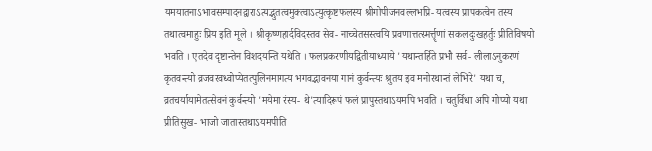यमयातनाऽभावसम्पादनद्वाराऽत्यद्भुतत्वमुक्त्वाऽत्युत्कृष्टफलस्य श्रीगोपीजनवल्लभप्रि- यत्वस्य प्रापकत्वेन तस्य तथात्वमाहुः प्रिय इति मूले । श्रीकृष्णहार्दविदस्तव सेव- नाच्चेतसस्त्वयि प्रवणात्तत्स्मर्त्तॄणां सकलदुःखहर्तुः प्रीतिविषयो भवति । एतदेव दृष्टान्तेन विशदयन्ति यथेति । फलप्रकरणीयद्वितीयाध्याये 'यथान्तर्हिते प्रभौ सर्व- लीलाऽनुकरणं कृतवन्त्यो व्रजवरवध्वोप्येतत्पुलिनमागत्य भगवद्भावनया गानं कुर्वन्त्यः श्रुतय इव मनोरथान्तं लेभिरे' यथा च, व्रतचर्यायामेतत्सेवनं कुर्वन्त्यो 'मयेमा रंस्य- थे'त्यादिरूपं फलं प्रापुस्तथाऽयमपि भवति । चतुर्विधा अपि गोप्यो यथा प्रीतिसुख- भाजो जातास्तथाऽयमपीति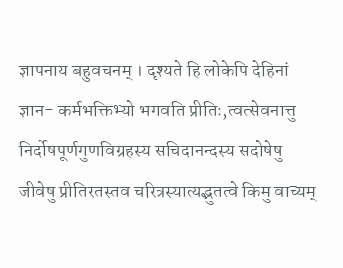ज्ञापनाय बहुवचनम् । दृश्यते हि लोकेपि देहिनां ज्ञान- कर्मभक्तिभ्यो भगवति प्रीतिः,त्वत्सेवनात्तु निर्दोषपूर्णगुणविग्रहस्य सचिदानन्दस्य सदोषेषु जीवेषु प्रीतिरतस्तव चरित्रस्यात्यद्भुतत्वे किमु वाच्यम्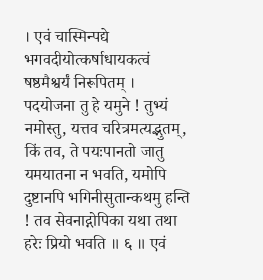। एवं चास्मिन्पद्ये भगवदीयोत्कर्षाधायकत्वं षष्ठमैश्वर्यं निरूपितम् । पदयोजना तु हे यमुने ! तुभ्यं नमोस्तु, यत्तव चरित्रमत्यद्भुतम्, किं तव, ते पयःपानतो जातु यमयातना न भवति, यमोपि दुष्टानपि भगिनीसुतान्कथमु हन्ति ! तव सेवनाद्गोपिका यथा तथा हरेः प्रियो भवति ॥ ६ ॥ एवं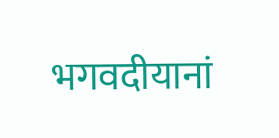भगवदीयानां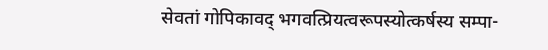सेवतां गोपिकावद् भगवत्प्रियत्वरूपस्योत्कर्षस्य सम्पा-